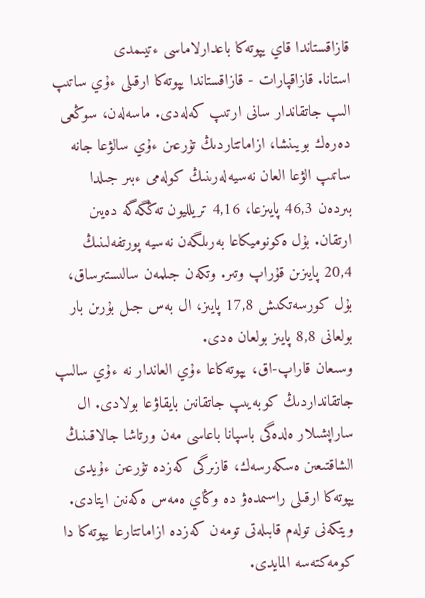قازاقستاندا قاي يپوتەكا باعدارلاماسى ءتيىمدى
استانا. قازاقپارات - قازاقستاندا يپوتەكا ارقىلى ءۇي ساتىپ الىپ جاتقاندار سانى ارتىپ كەلەدى. ماسەلەن، سوڭعى دەرەك بويىنشا، ازاماتتاردىڭ تۇرعىن ءۇي سالۋعا جانە ساتىپ الۋعا العان نەسيەلەرىنىڭ كولەمى ءبىر جىلدا بىردەن 46,3 پايىزعا، 4,16 تريلليون تەڭگەگە دەيىن ارتقان. بۇل ەكونوميكاعا بەرىلگەن نەسيە پورتفەلىنىڭ 20,4 پايىزىن قۇراپ وتىر. وتكەن جىلمەن سالىستىرساق، بۇل كورسەتكىش 17,8 پايىز، ال بەس جىل بۇرىن بار بولعانى 8,8 پايىز بولعان ەدى.
وسىعان قاراپ-اق، يپوتەكاعا ءۇي العاندار نە ءۇي سالىپ جاتقانداردىڭ كوبەيىپ جاتقانىن بايقاۋعا بولادى. ال ساراپشىلار ەلدەگى باسپانا باعاسى مەن ورتاشا جالاقىنىڭ الشاقتىعىن ەسكەرسەك، قازىرگى كەزدە تۇرعىن ءۇيدى يپوتەكا ارقىلى راسىمدەۋ دە وڭاي ەمەس ەكەنىن ايتادى. ويتكەنى تولەم قابىلەتى تومەن كەزدە ازاماتتارعا يپوتەكا دا كومەكتەسە المايدى.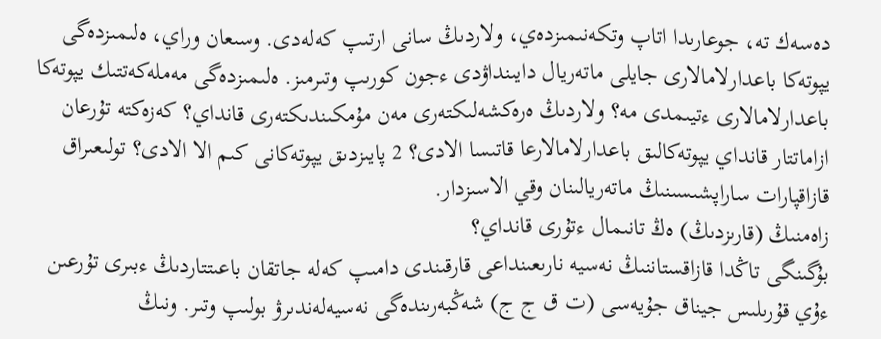دەسەك تە، جوعارىدا اتاپ وتكەنىمىزدەي، ولاردىڭ سانى ارتىپ كەلەدى. وسىعان وراي، ەلىمىزدەگى يپوتەكا باعدارلامالارى جايلى ماتەريال دايىنداۋدى ءجون كورىپ وتىرمىز. ەلىمىزدەگى مەملەكەتتىك يپوتەكا باعدارلامالارى ءتيىمدى مە؟ ولاردىڭ ەرەكشەلىكتەرى مەن مۇمكىندىكتەرى قانداي؟ كەزەكتە تۇرعان ازاماتتار قانداي يپوتەكالىق باعدارلامالارعا قاتىسا الادى؟ 2 پايىزدىق يپوتەكانى كىم الا الادى؟ تولىعىراق قازاقپارات ساراپشىسىنىڭ ماتەريالىنان وقي الاسىزدار.
زاەمنىڭ (قارىزدىڭ) ەڭ تانىمال ءتۇرى قانداي؟
بۇگىنگى تاڭدا قازاقستاننىڭ نەسيە نارىعىنداعى قارقىندى دامىپ كەلە جاتقان باعىتتاردىڭ ءبىرى تۇرعىن ءۇي قۇرىلىس جيناق جۇيەسى (ت ق ج ج) شەڭبەرىندەگى نەسيەلەندىرۋ بولىپ وتىر. ونىڭ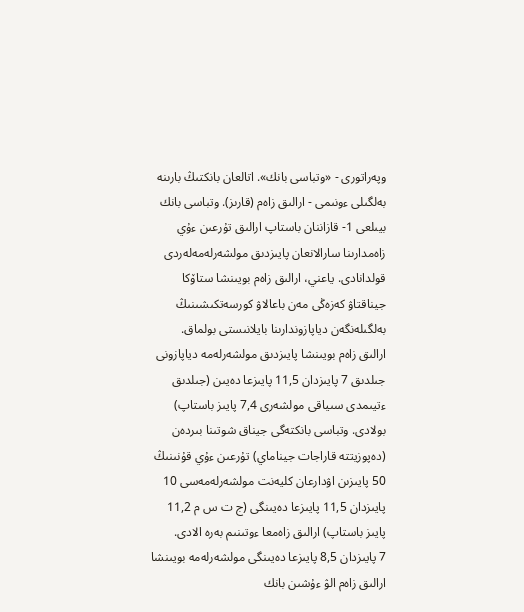وپەراتورى - «وتباسى بانك». اتالعان بانكتىڭ بارىنە بەلگىلى ءونىمى - ارالىق زاەم (قارىز). وتباسى بانك بيىلعى 1- قازاننان باستاپ ارالىق تۇرعىن ءۇي زاەمدارىنا سارالانعان پايىزدىق مولشەرلەمەلەردى قولدانادى. ياعني، ارالىق زاەم بويىنشا ستاۆكا جيناقتاۋ كەزەڭى مەن باعالاۋ كورسەتكىشىنىڭ بەلگىلەنگەن دياپازوندارىنا بايلانىستى بولماق.
ارالىق زاەم بويىنشا پايىزدىق مولشەرلەمە دياپازونى جىلدىق 7 پايىزدان 11,5 پايىزعا دەيىن (جىلدىق ءتيىمدى سىياقى مولشەرى 7,4 پايىز باستاپ) بولادى. وتباسى بانكتەگى جيناق شوتىنا بىردەن (دەپوزيتتە قاراجات جيناماي) تۇرعىن ءۇي قۇنىنىڭ 50 پايىزىن اۋدارعان كليەنت مولشەرلەمەسى 10 پايىزدان 11,5 پايىزعا دەيىنگى (ج ت س م 11,2 پايىز باستاپ) ارالىق زاەمعا ءوتىنىم بەرە الادى.
7 پايىزدان 8,5 پايىزعا دەيىنگى مولشەرلەمە بويىنشا ارالىق زاەم الۋ ءۇشىن بانك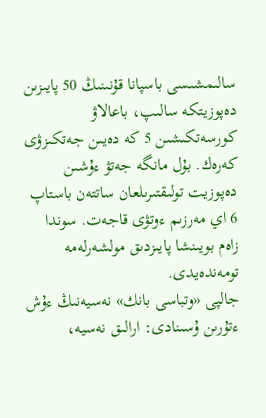سالىمشىسى باسپانا قۇنىنىڭ 50 پايىزىن دەپوزيتكە سالىپ، باعالاۋ كورسەتكىشىن 5 كە دەيىن جەتكىزۋى كەرەك. بۇل مانگە جەتۋ ءۇشىن دەپوزيت تولىقتىرىلعان ساتتەن باستاپ 6 اي مەرزىم ءوتۋى قاجەت. سوندا زاەم بويىنشا پايىزدىق مولشەرلەمە تومەندەيدى.
جالپى «وتباسى بانك» نەسيەنىڭ ءۇش ءتۇرىن ۇسىنادى: ارالىق نەسيە،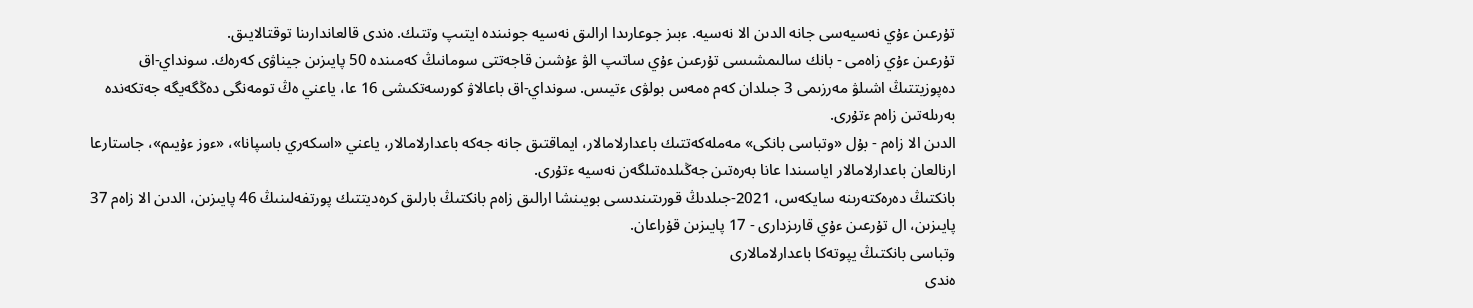تۇرعىن ءۇي نەسيەسى جانە الدىن الا نەسيە. ءبىز جوعارىدا ارالىق نەسيە جونىندە ايتىپ وتتىك. ەندى قالعاندارىنا توقتالايىق.
تۇرعىن ءۇي زاەمى - بانك سالىمشىسى تۇرعىن ءۇي ساتىپ الۋ ءۇشىن قاجەتتى سومانىڭ كەمىندە 50 پايىزىن جيناۋى كەرەك. سونداي-اق دەپوزيتتىڭ اشىلۋ مەرزىمى 3 جىلدان كەم ەمەس بولۋى ءتيىس. سونداي-اق باعالاۋ كورسەتكىشى 16 عا، ياعني ەڭ تومەنگى دەڭگەيگە جەتكەندە بەرىلەتىن زاەم ءتۇرى.
الدىن الا زاەم - بۇل «وتباسى بانكى» مەملەكەتتىك باعدارلامالار، ايماقتىق جانە جەكە باعدارلامالار، ياعني «اسكەري باسپانا»، «ءوز ءۇيىم»، جاستارعا ارنالعان باعدارلامالار اياسىندا عانا بەرەتىن جەڭىلدەتىلگەن نەسيە ءتۇرى.
بانكتىڭ دەرەكتەرىنە سايكەس، 2021-جىلدىڭ قورىتىندىسى بويىنشا ارالىق زاەم بانكتىڭ بارلىق كرەديتتىك پورتفەلىنىڭ 46 پايىزىن، الدىن الا زاەم 37 پايىزىن، ال تۇرعىن ءۇي قارىزدارى - 17 پايىزىن قۇراعان.
وتباسى بانكتىڭ يپوتەكا باعدارلامالارى
ەندى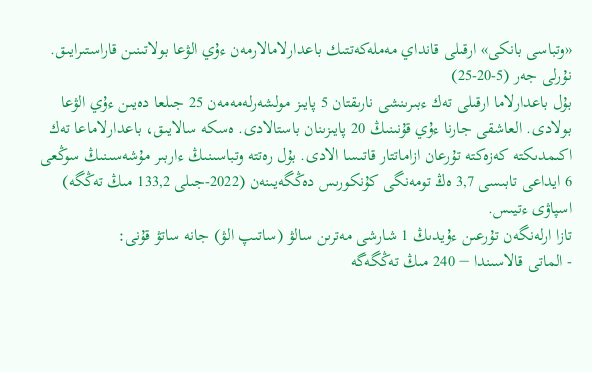«وتباسى بانكى» ارقىلى قانداي مەملەكەتتىك باعدارلامالارمەن ءۇي الۋعا بولاتىنىن قاراستىرايىق.
نۇرلى جەر (5-20-25)
بۇل باعدارلاما ارقىلى تەك ءبىرىنشى نارىقتان 5 پايىز مولشەرلەمەمەن 25 جىلعا دەيىن ءۇي الۋعا بولادى. العاشقى جارنا ءۇي قۇنىنىڭ 20 پايىزىنان باستالادى. ەسكە سالايىق، باعدارلاماعا تەك اكىمدىكتە كەزەكتە تۇرعان ازاماتتار قاتىسا الادى. بۇل رەتتە وتباسىنىڭ ءاربىر مۇشەسىنىڭ سوڭعى 6 ايداعى تابىسى 3,7 ەڭ تومەنگى كۇنكورىس دەڭگەيىنەن (2022-جىلى 133,2 مىڭ تەڭگە) اسپاۋى ءتيىس.
تازا ارلەنگەن تۇرعىن ءۇيدىڭ 1 شارشى مەترىن سالۋ (ساتىپ الۋ) جانە ساتۋ قۇنى:
- الماتى قالاسىندا − 240 مىڭ تەڭگەگە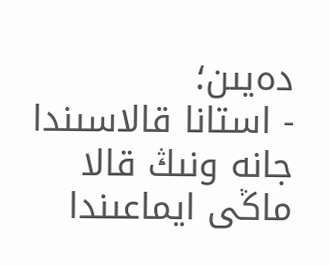دەيىن؛
- استانا قالاسىندا جانە ونىڭ قالا ماڭى ايماعىندا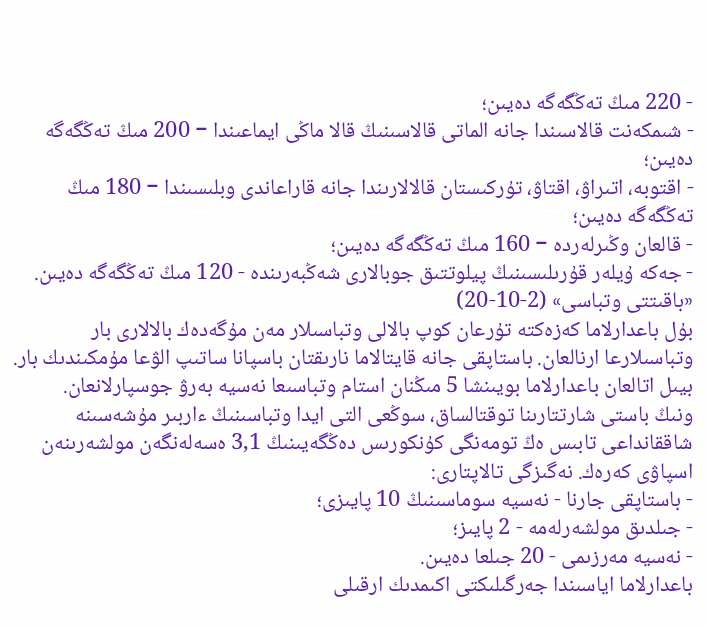- 220 مىڭ تەڭگەگە دەيىن؛
- شىمكەنت قالاسىندا جانە الماتى قالاسىنىڭ قالا ماڭى ايماعىندا − 200 مىڭ تەڭگەگە دەيىن؛
- اقتوبە، اتىراۋ، اقتاۋ، تۇركىستان قالالارىندا جانە قاراعاندى وبلىسىندا − 180 مىڭ تەڭگەگە دەيىن؛
- قالعان وڭىرلەردە − 160 مىڭ تەڭگەگە دەيىن؛
- جەكە ۇيلەر قۇرىلىسىنىڭ پيلوتتىق جوبالارى شەڭبەرىندە - 120 مىڭ تەڭگەگە دەيىن.
«باقىتتى وتباسى» (2-10-20)
بۇل باعدارلاما كەزەكتە تۇرعان كوپ بالالى وتباسىلار مەن مۇگەدەك بالالارى بار وتباسىلارعا ارنالعان. باستاپقى جانە قايتالاما نارىقتان باسپانا ساتىپ الۋعا مۇمكىندىك بار.
بيىل اتالعان باعدارلاما بويىنشا 5 مىڭنان استام وتباسىعا نەسيە بەرۋ جوسپارلانعان.
ونىڭ باستى شارتتارىنا توقتالساق، سوڭعى التى ايدا وتباسىنىڭ ءاربىر مۇشەسىنە شاققانداعى تابىس ەڭ تومەنگى كۇنكورىس دەڭگەيىنىڭ 3,1 ەسەلەنگەن مولشەرىنەن اسپاۋى كەرەك. نەگىزگى تالاپتارى:
- باستاپقى جارنا - نەسيە سوماسىنىڭ 10 پايىزى؛
- جىلدىق مولشەرلەمە - 2 پايىز؛
- نەسيە مەرزىمى - 20 جىلعا دەيىن.
باعدارلاما اياسىندا جەرگىلىكتى اكىمدىك ارقىلى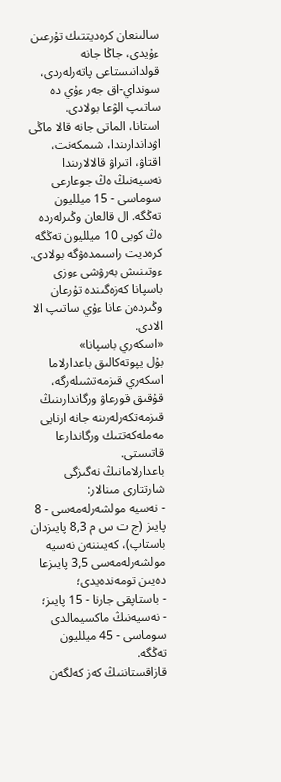سالىنعان كرەديتتىك تۇرعىن ءۇيدى، جاڭا جانە قولدانىستاعى پاتەرلەردى، سونداي-اق جەر ءۇي دە ساتىپ الۋعا بولادى.
استانا، الماتى جانە قالا ماڭى اۋداندارىندا، شىمكەنت، اقتاۋ، اتىراۋ قالالارىندا نەسيەنىڭ ەڭ جوعارعى سوماسى - 15 ميلليون تەڭگە. ال قالعان وڭىرلەردە ەڭ كوبى 10 ميلليون تەڭگە كرەديت راسىمدەۋگە بولادى. ءوتىنىش بەرۋشى ءوزى باسپانا كەزەگىندە تۇرعان وڭىردەن عانا ءۇي ساتىپ الا الادى.
«اسكەري باسپانا»
بۇل يپوتەكالىق باعدارلاما اسكەري قىزمەتشىلەرگە، قۇقىق قورعاۋ ورگاندارىنىڭ قىزمەتكەرلەرىنە جانە ارنايى مەملەكەتتىك ورگاندارعا قاتىستى.
باعدارلامانىڭ نەگىزگى شارتتارى مىنالار:
- نەسيە مولشەرلەمەسى - 8 پايىز (ج ت س م 8,3 پايىزدان باستاپ)، كەيىننەن نەسيە مولشەرلەمەسى 3,5 پايىزعا دەيىن تومەندەيدى؛
- باستاپقى جارنا - 15 پايىز؛
- نەسيەنىڭ ماكسيمالدى سوماسى - 45 ميلليون تەڭگە.
قازاقستاننىڭ كەز كەلگەن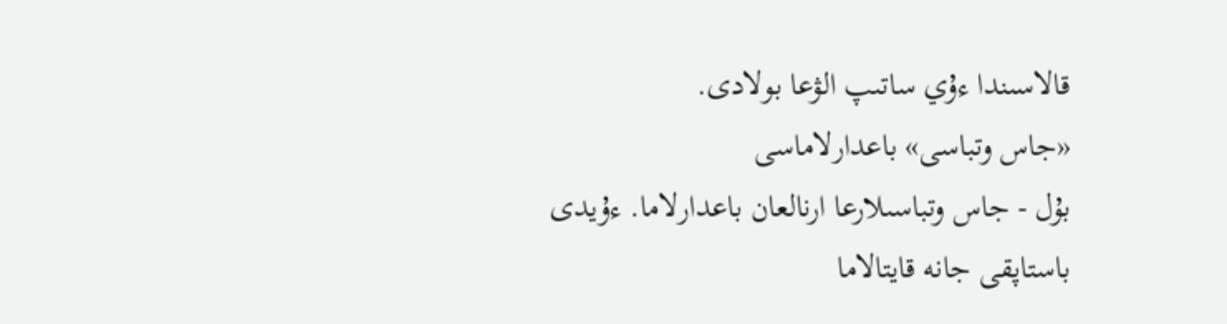قالاسىندا ءۇي ساتىپ الۋعا بولادى.
«جاس وتباسى» باعدارلاماسى
بۇل - جاس وتباسىلارعا ارنالعان باعدارلاما. ءۇيدى باستاپقى جانە قايتالاما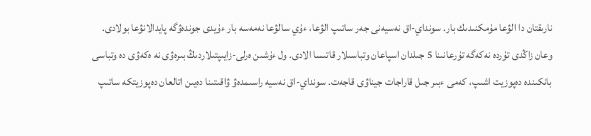نارىقتان دا الۋعا مۇمكنىدىك بار. سونداي-اق نەسيەنى جەر ساتىپ الۋعا، ءۇي سالۋعا نەمەسە بار ءۇيدى جوندەۋگە پايدالانۋعا بولادى.
وعان زاڭدى تۇردە نەكەگە تۇرعانىنا 5 جىلدان اسپاعان وتباسىلار قاتىسا الادى. ول ءۇشىن ەرلى-زايىپتىلاردىڭ بىرەۋى نە ەكەۋى دە وتباسى بانكىندە دەپوزيت اشىپ، كەمى ءبىر جىل قاراجات جيناۋى قاجەت. سونداي-اق نەسيە راسىمدەۋ ۋاقىتىنا دەيىن اتالعان دەپوزيتكە ساتىپ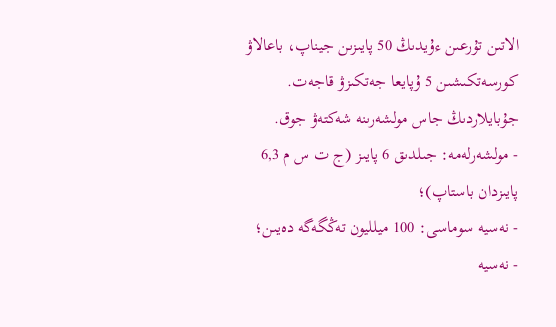الاتىن تۇرعىن ءۇيدىڭ 50 پايىزىن جيناپ، باعالاۋ كورسەتكىشىن 5 ۇپايعا جەتكىزۋ قاجەت. جۇبايلاردىڭ جاس مولشەرىنە شەكتەۋ جوق.
- مولشەرلەمە: جىلدىق 6 پايىز (ج ت س م 6,3 پايىزدان باستاپ)؛
- نەسيە سوماسى: 100 ميلليون تەڭگەگە دەيىن؛
- نەسيە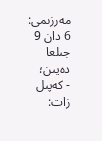مەرزىمى: 6 دان 9 جىلعا دەيىن؛
- كەپىل زات: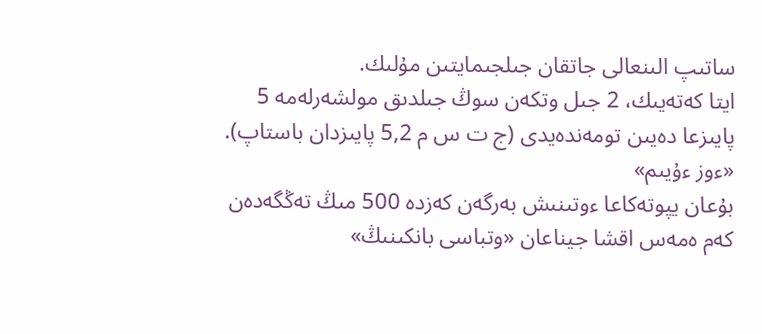ساتىپ الىنعالى جاتقان جىلجىمايتىن مۇلىك.
ايتا كەتەيىك، 2 جىل وتكەن سوڭ جىلدىق مولشەرلەمە 5 پايىزعا دەيىن تومەندەيدى (ج ت س م 5,2 پايىزدان باستاپ).
«ءوز ءۇيىم»
بۇعان يپوتەكاعا ءوتىنىش بەرگەن كەزدە 500 مىڭ تەڭگەدەن كەم ەمەس اقشا جيناعان «وتباسى بانكىنىڭ»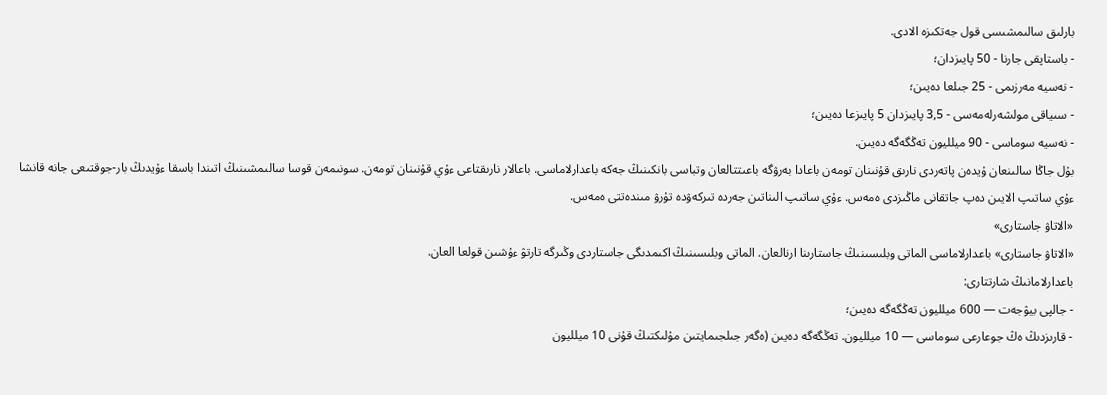بارلىق سالىمشىسى قول جەتكىزە الادى.
- باستاپقى جارنا - 50 پايىزدان؛
- نەسيە مەرزىمى - 25 جىلعا دەيىن؛
- سىياقى مولشەرلەمەسى - 3,5 پايىزدان 5 پايىزعا دەيىن؛
- نەسيە سوماسى - 90 ميلليون تەڭگەگە دەيىن.
بۇل جاڭا سالىنعان ۇيدەن پاتەردى نارىق قۇنىنان تومەن باعادا بەرۋگە باعىتتالعان وتباسى بانكىنىڭ جەكە باعدارلاماسى. باعالار نارىقتاعى ءۇي قۇنىنان تومەن. سونىمەن قوسا سالىمشىنىڭ اتىندا باسقا ءۇيدىڭ بار-جوقتىعى جانە قانشا ءۇي ساتىپ الايىن دەپ جاتقانى ماڭىزدى ەمەس. ءۇي ساتىپ الىناتىن جەردە تىركەۋدە تۇرۋ مىندەتتى ەمەس.
«الاتاۋ جاستارى»
«الاتاۋ جاستارى» باعدارلاماسى الماتى وبلىسىنىڭ جاستارىنا ارنالعان. الماتى وبلىسىنىڭ اكىمدىگى جاستاردى وڭىرگە تارتۋ ءۇشىن قولعا العان.
باعدارلامانىڭ شارتتارى:
- جالپى بيۋجەت — 600 ميلليون تەڭگەگە دەيىن؛
- قارىزدىڭ ەڭ جوعارعى سوماسى — 10 ميلليون. تەڭگەگە دەيىن (ەگەر جىلجىمايتىن مۇلىكتىڭ قۇنى 10 ميلليون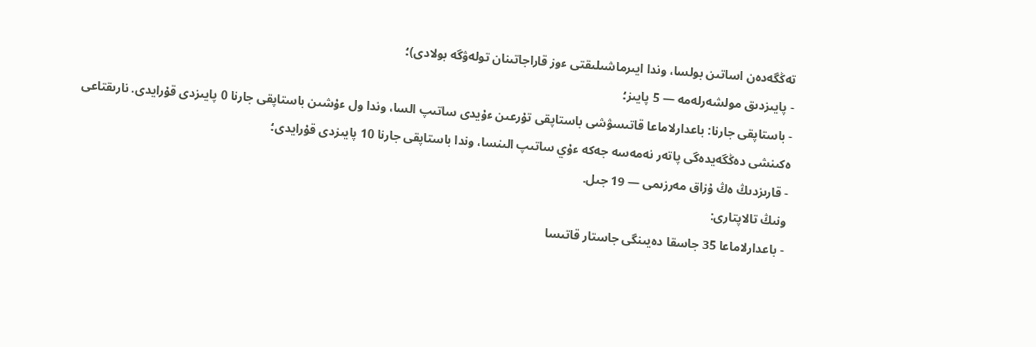تەڭگەدەن اساتىن بولسا، وندا ايىرماشىلىقتى ءوز قاراجاتىنان تولەۋگە بولادى)؛
- پايىزدىق مولشەرلەمە — 5 پايىز؛
- باستاپقى جارنا: باعدارلاماعا قاتىسۋشى باستاپقى تۇرعىن ءۇيدى ساتىپ السا، وندا ول ءۇشىن باستاپقى جارنا 0 پايىزدى قۇرايدى. نارىقتاعى ەكىنشى دەڭگەيدەگى پاتەر نەمەسە جەكە ءۇي ساتىپ الىنسا، وندا باستاپقى جارنا 10 پايىزدى قۇرايدى؛
- قارىزدىڭ ەڭ ۇزاق مەرزىمى — 19 جىل.
ونىڭ تالاپتارى:
- باعدارلاماعا 35 جاسقا دەيىنگى جاستار قاتىسا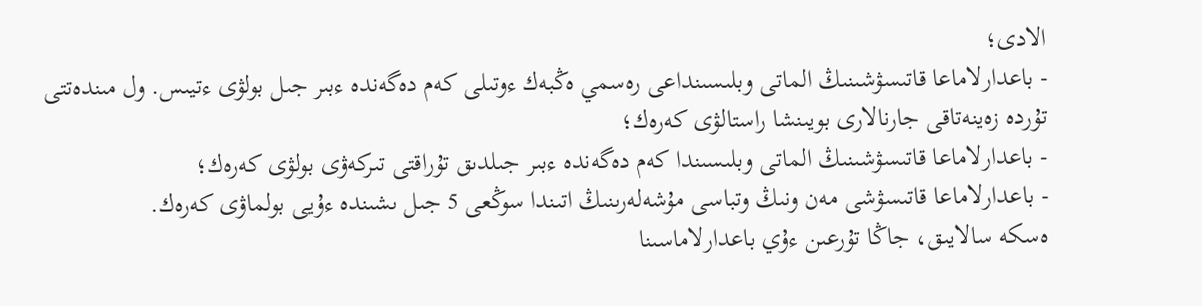الادى؛
- باعدارلاماعا قاتىسۋشىنىڭ الماتى وبلىسىنداعى رەسمي ەڭبەك ءوتىلى كەم دەگەندە ءبىر جىل بولۋى ءتيىس. ول مىندەتتى تۇردە زەينەتاقى جارنالارى بويىنشا راستالۋى كەرەك؛
- باعدارلاماعا قاتىسۋشىنىڭ الماتى وبلىسىندا كەم دەگەندە ءبىر جىلدىق تۇراقتى تىركەۋى بولۋى كەرەك؛
- باعدارلاماعا قاتىسۋشى مەن ونىڭ وتباسى مۇشەلەرىنىڭ اتىندا سوڭعى 5 جىل ىشىندە ءۇيى بولماۋى كەرەك.
ەسكە سالايىق، جاڭا تۇرعىن ءۇي باعدارلاماسىنا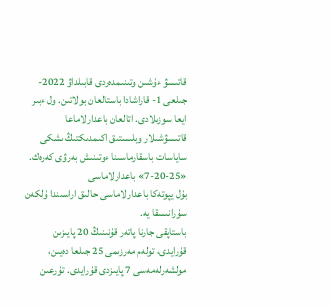قاتىسۋ ءۇشىن وتىنىمدەردى قابىلداۋ 2022-جىلعى 1- قاراشادا باستالعان بولاتىن. ول ءبىر ايعا سوزىلادى. اتالعان باعدارلاماعا قاتىسۋشىلار وبلىستىق اكىمدىكتىڭ ىشكى ساياسات باسقارماسىنا ءوتىنىش بەرۋى كەرەك.
«7-20-25» باعدارلاماسى
بۇل يپوتەكا باعدارلاماسى حالىق اراسىندا ۇلكەن سۇرانىسقا يە.
باستاپقى جارنا پاتەر قۇنىنىڭ 20 پايىزىن قۇرايدى، تولەم مەرزىمى 25 جىلعا دەيىن، مولشەرلەمەسى 7 پايىزدى قۇرايدى. تۇرعىن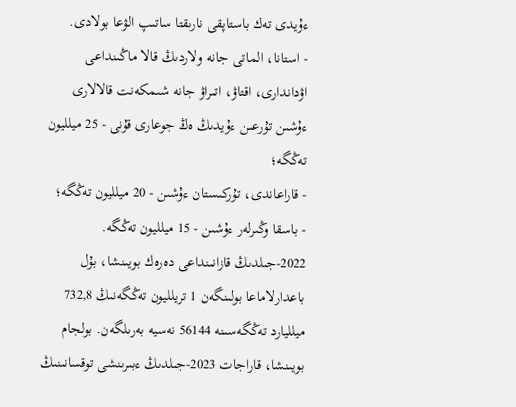ءۇيدى تەك باستاپقى نارىقتا ساتىپ الۋعا بولادى.
- استانا، الماتى جانە ولاردىڭ قالا ماڭىنداعى اۋداندارى، اقتاۋ، اتىراۋ جانە شىمكەنت قالالارى ءۇشىن تۇرعىن ءۇيدىڭ ەڭ جوعارى قۇنى - 25 ميلليون تەڭگە؛
- قاراعاندى، تۇركىستان ءۇشىن - 20 ميلليون تەڭگە؛
- باسقا وڭىرلەر ءۇشىن - 15 ميلليون تەڭگە.
2022-جىلدىڭ قازانىنداعى دەرەك بويىنشا، بۇل باعدارلاماعا بولىنگەن 1 تريلليون تەڭگەنىڭ 732,8 ميلليارد تەڭگەسىنە 56144 نەسيە بەرىلگەن. بولجام بويىنشا، قاراجات 2023-جىلدىڭ ءبىرىنشى توقسانىنىڭ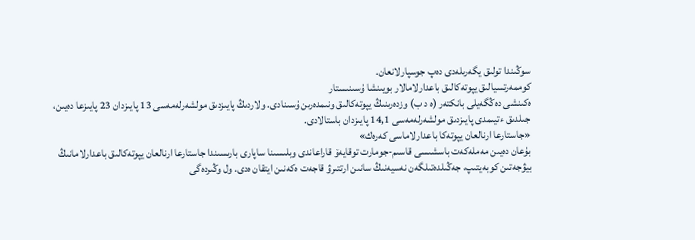سوڭىندا تولىق يگەرىلەدى دەپ جوسپارلانعان.
كوممەرتسيالىق يپوتەكالىق باعدارلامالار بويىنشا ۇسىنىستار
ەكىنشى دەڭگەيلى بانكتەر (ە د ب) وزدەرىنىڭ يپوتەكالىق ونىمدەرىن ۇسىنادى. ولاردىڭ پايىزدىق مولشەرلەمەسى 13 پايىزدان 23 پايىزعا دەيىن، جىلدىق ءتيىمدى پايىزدىق مولشەرلەمەسى 14,1 پايىزدان باستالادى.
«جاستارعا ارنالعان يپوتەكا باعدارلاماسى كەرەك»
بۇعان دەيىن مەملەكەت باسشىسى قاسىم-جومارت توقايەۆ قاراعاندى وبلىسىنا ساپارى بارىسىندا جاستارعا ارنالعان يپوتەكالىق باعدارلامانىڭ بيۋجەتىن كوبەيتىپ، جەڭىلدەتىلگەن نەسيەنىڭ سانىن ارتتىرۋ قاجەت ەكەنىن ايتقان ەدى. ول وڭىردەگى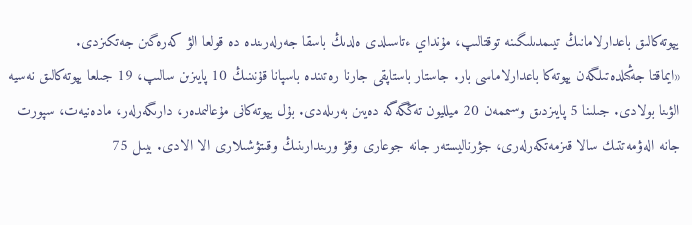يپوتەكالىق باعدارلامانىڭ تيىمدىلىگىنە توقتالىپ، مۇنداي ءتاسىلدى ەلدىڭ باسقا جەرلەرىندە دە قولعا الۋ كەرەگىن جەتكىزدى.
«ايماقتا جەڭىلدەتىلگەن يپوتەكا باعدارلاماسى بار. جاستار باستاپقى جارنا رەتىندە باسپانا قۇنىنىڭ 10 پايىزىن سالىپ، 19 جىلعا يپوتەكالىق نەسيە الۋىنا بولادى. جىلىنا 5 پايىزدىق وسىممەن 20 ميلليون تەڭگەگە دەيىن بەرىلەدى. بۇل يپوتەكانى مۇعالىمدەر، دارىگەرلەر، مادەنيەت، سپورت جانە الەۋمەتتىك سالا قىزمەتكەرلەرى، جۋرناليستەر جانە جوعارى وقۋ ورىندارىنىڭ وقىتۋشىلارى الا الادى. بيىل 75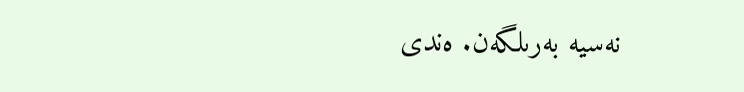نەسيە بەرىلگەن. ەندى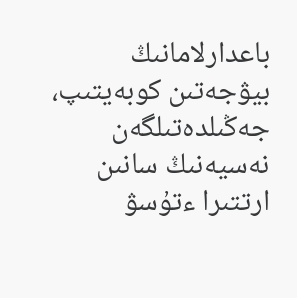باعدارلامانىڭ بيۋجەتىن كوبەيتىپ، جەڭىلدەتىلگەن نەسيەنىڭ سانىن ارتتىرا ءتۇسۋ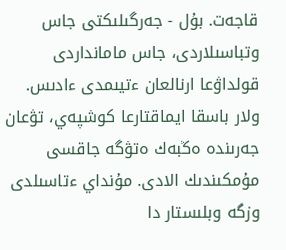قاجەت. بۇل - جەرگىلىكتى جاس وتباسىلاردى، جاس مامانداردى قولداۋعا ارنالعان ءتيىمدى ءادىس. ولار باسقا ايماقتارعا كوشپەي، تۋعان جەرىندە ەڭبەك ەتۋگە جاقسى مۇمكىندىك الادى. مۇنداي ءتاسىلدى وزگە وبلىستار دا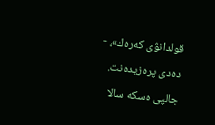قولدانۋى كەرەك»، - دەدى پرەزيدەنت.
جالپى ەسكە سالا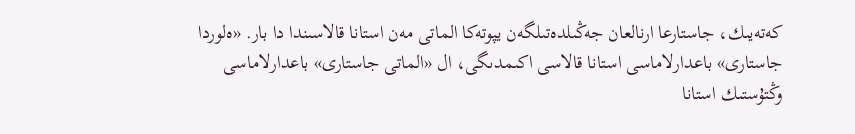كەتەيىك، جاستارعا ارنالعان جەڭىلدەتىلگەن يپوتەكا الماتى مەن استانا قالاسىندا دا بار. «ەلوردا جاستارى» باعدارلاماسى استانا قالاسى اكىمدىگى، ال «الماتى جاستارى» باعدارلاماسى وڭتۇستىك استانا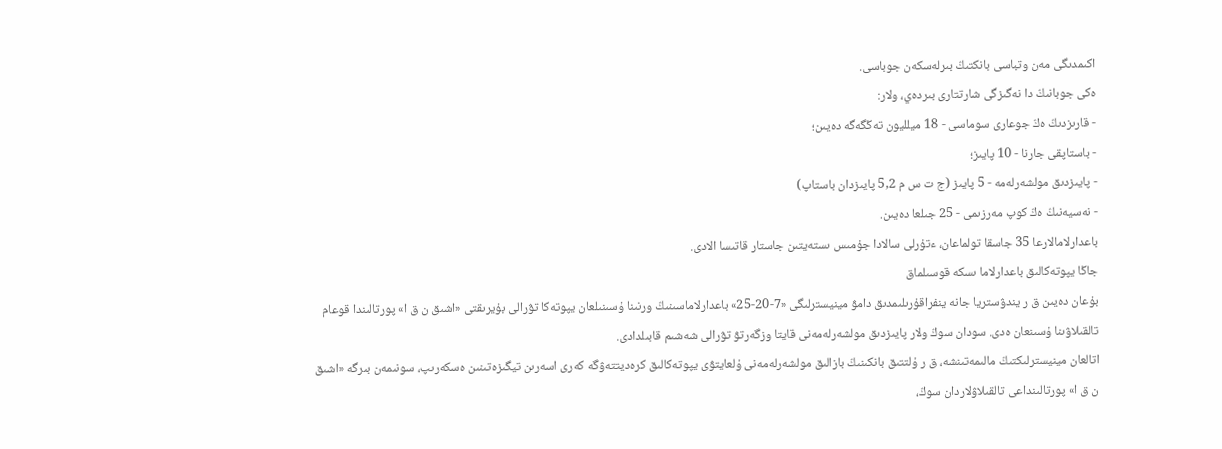اكىمدىگى مەن وتباسى بانكتىڭ بىرلەسكەن جوباسى.
ەكى جوبانىڭ دا نەگىزگى شارتتارى بىردەي، ولار:
- قارىزدىڭ ەڭ جوعارى سوماسى - 18 ميلليون تەڭگەگە دەيىن؛
- باستاپقى جارنا - 10 پايىز؛
- پايىزدىق مولشەرلەمە - 5 پايىز (ج ت س م 5,2 پايىزدان باستاپ)
- نەسيەنىڭ ەڭ كوپ مەرزىمى - 25 جىلعا دەيىن.
باعدارلامالارعا 35 جاسقا تولماعان، ءتۇرلى سالادا جۇمىس ىستەيتىن جاستار قاتىسا الادى.
جاڭا يپوتەكالىق باعدارلاما ىسكە قوسىلماق
بۇعان دەيىن ق ر يندۋستريا جانە ينفراقۇرىلىمدىق دامۋ مينيسترلىگى «7-20-25» باعدارلاماسىنىڭ ورنىنا ۇسىنىلعان يپوتەكا تۋرالى بۇيرىقتى «اشىق ن ق ا» پورتالىندا قوعام تالقىلاۋىنا ۇسىنعان ەدى. سودان سوڭ ولار پايىزدىق مولشەرلەمەنى قايتا وزگەرتۋ تۋرالى شەشىم قابىلدادى.
اتالعان مينيسترلىكتىڭ مالىمەتىنشە، ق ر ۇلتتىق بانكىنىڭ بازالىق مولشەرلەمەنى ۇلعايتۋى يپوتەكالىق كرەديتتەۋگە كەرى اسەرىن تيگىزەتىنىن ەسكەرىپ، سونىمەن بىرگە «اشىق ن ق ا» پورتالىنداعى تالقىلاۋلاردان سوڭ،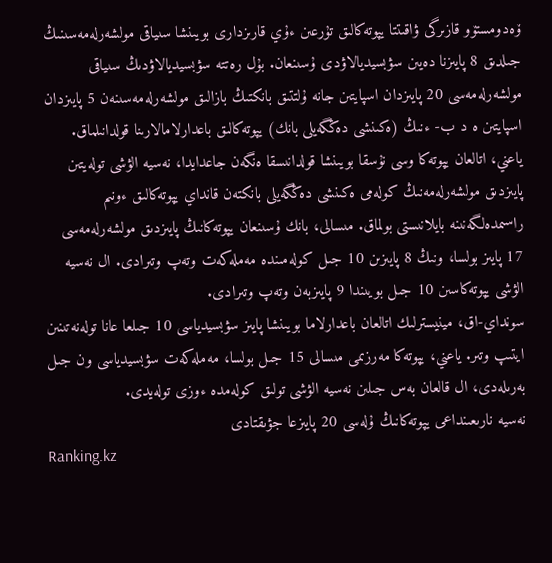ۆەدومستۆو قازىرگى ۋاقىتتا يپوتەكالىق تۇرعىن ءۇي قارىزدارى بويىنشا سىياقى مولشەرلەمەسىنىڭ جىلدىق 8 پايىزنا دەيىن سۋبسيديالاۋدى ۇسىنعان. بۇل رەتتە سۋبسيديالاۋدىڭ سىياقى مولشەرلەمەسى 20 پايىزدان اسپايتىن جانە ۇلتتىق بانكتىڭ بازالىق مولشەرلەمەسىنەن 5 پايىزدان اسپايتىن ە د ب- ءنىڭ (ەكىنشى دەڭگەيلى بانك) يپوتەكالىق باعدارلامالارىنا قولدانىلماق.
ياعني، اتالعان يپوتەكا وسى نۇسقا بويىنشا قولدانىسقا ەنگەن جاعدايدا، نەسيە الۋشى تولەيتىن پايىزدىق مولشەرلەمەنىڭ كولەمى ەكىنشى دەڭگەيلى بانكتەن قانداي يپوتەكالىق ءونىم راسىمدەلگەنىنە بايلانىستى بولماق. مىسالى، بانك ۇسىنعان يپوتەكانىڭ پايىزدىق مولشەرلەمەسى 17 پايىز بولسا، ونىڭ 8 پايىزىن 10 جىل كولەمىندە مەملەكەت وتەپ وتىرادى. ال نەسيە الۋشى يپوتەكاسىن 10 جىل بويىندا 9 پايىزبەن وتەپ وتىرادى.
سونداي-اق، مينيسترلىك اتالعان باعدارلاما بويىنشا پايىز سۋبسيدياسى 10 جىلعا عانا تولەنەتىنىن ايتىپ وتىر. ياعني، يپوتەكا مەرزىمى مىسالى 15 جىل بولسا، مەملەكەت سۋبسيدياسى ون جىل بەرىلەدى، ال قالعان بەس جىلىن نەسيە الۋشى تولىق كولەمدە ءوزى تولەيدى.
نەسيە نارىعىنداعى يپوتەكانىڭ ۇلەسى 20 پايىزعا جۋىقتادى
Ranking.kz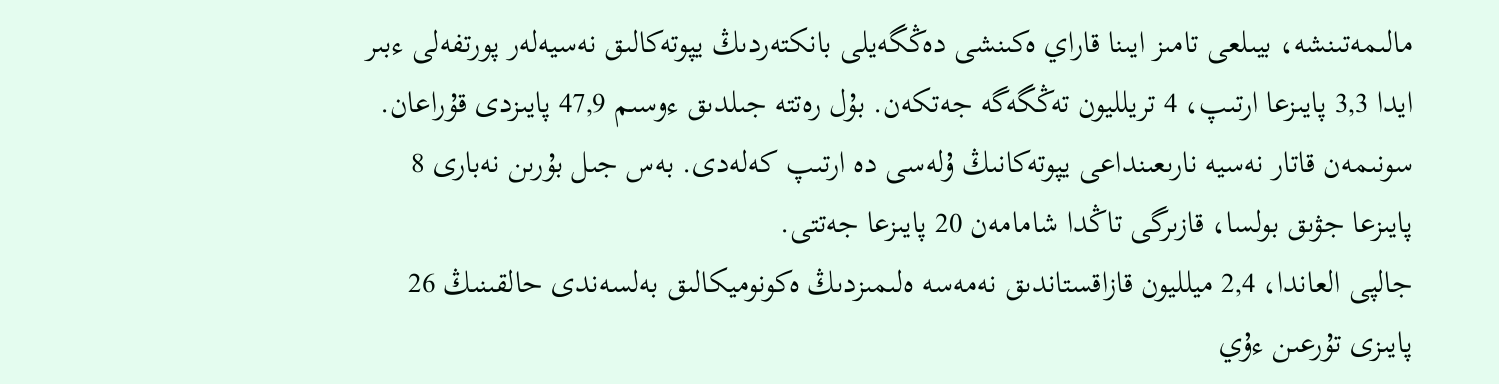مالىمەتىنشە، بيىلعى تامىز ايىنا قاراي ەكىنشى دەڭگەيلى بانكتەردىڭ يپوتەكالىق نەسيەلەر پورتفەلى ءبىر ايدا 3,3 پايىزعا ارتىپ، 4 تريلليون تەڭگەگە جەتكەن. بۇل رەتتە جىلدىق ءوسىم 47,9 پايىزدى قۇراعان.
سونىمەن قاتار نەسيە نارىعىنداعى يپوتەكانىڭ ۇلەسى دە ارتىپ كەلەدى. بەس جىل بۇرىن نەبارى 8 پايىزعا جۋىق بولسا، قازىرگى تاڭدا شامامەن 20 پايىزعا جەتتى.
جالپى العاندا، 2,4 ميلليون قازاقستاندىق نەمەسە ەلىمىزدىڭ ەكونوميكالىق بەلسەندى حالقىنىڭ 26 پايىزى تۇرعىن ءۇي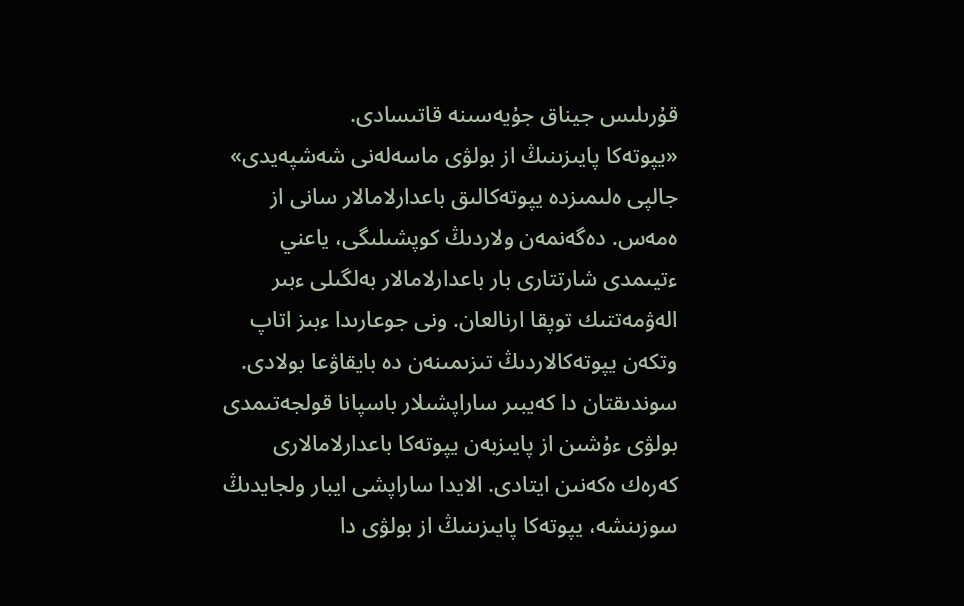قۇرىلىس جيناق جۇيەسىنە قاتىسادى.
«يپوتەكا پايىزىنىڭ از بولۋى ماسەلەنى شەشپەيدى»
جالپى ەلىمىزدە يپوتەكالىق باعدارلامالار سانى از ەمەس. دەگەنمەن ولاردىڭ كوپشىلىگى، ياعني ءتيىمدى شارتتارى بار باعدارلامالار بەلگىلى ءبىر الەۋمەتتىك توپقا ارنالعان. ونى جوعارىدا ءبىز اتاپ وتكەن يپوتەكالاردىڭ تىزىمىنەن دە بايقاۋعا بولادى. سوندىقتان دا كەيبىر ساراپشىلار باسپانا قولجەتىمدى بولۋى ءۇشىن از پايىزبەن يپوتەكا باعدارلامالارى كەرەك ەكەنىن ايتادى. الايدا ساراپشى ايبار ولجايدىڭ سوزىنشە، يپوتەكا پايىزىنىڭ از بولۋى دا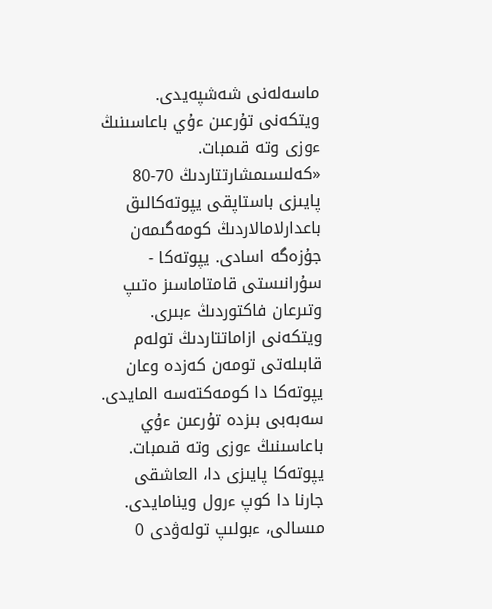ماسەلەنى شەشپەيدى. ويتكەنى تۇرعىن ءۇي باعاسىنىڭ ءوزى وتە قىمبات.
«كەلىسىمشارتتاردىڭ 70-80 پايىزى باستاپقى يپوتەكالىق باعدارلامالاردىڭ كومەگىمەن جۇزەگە اسادى. يپوتەكا - سۇرانىستى قامتاماسىز ەتىپ وتىرعان فاكتوردىڭ ءبىرى. ويتكەنى ازاماتتاردىڭ تولەم قابىلەتى تومەن كەزدە وعان يپوتەكا دا كومەكتەسە المايدى. سەبەبى بىزدە تۇرعىن ءۇي باعاسىنىڭ ءوزى وتە قىمبات. يپوتەكا پايىزى دا، العاشقى جارنا دا كوپ ءرول وينامايدى. مىسالى، ءبولىپ تولەۋدى 0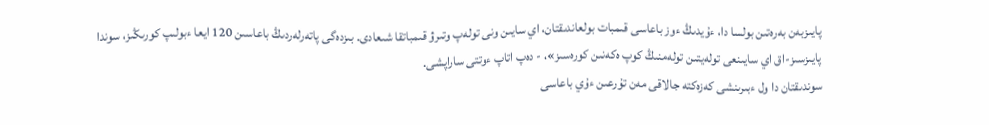پايىزبەن بەرەتىن بولسا دا، ءۇيدىڭ ءوز باعاسى قىمبات بولعاندىقتان، اي سايىن ونى تولەپ وتىرۋ قىمباتقا شىعادى. بىزدەگى پاتەرلەردىڭ باعاسىن 120 ايعا ءبولىپ كورىڭىز، سوندا پايىزسىز-اق اي سايىنعى تولەيتىن تولەمنىڭ كوپ ەكەنىن كورەسىز»، - دەپ اتاپ ءوتتى ساراپشى.
سوندىقتان دا ول ءبىرىنشى كەزەكتە جالاقى مەن تۇرعىن ءۇي باعاسى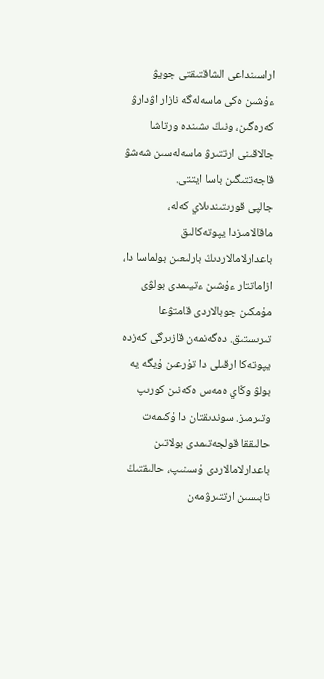اراسىنداعى الشاقتىقتى جويۋ ءۇشىن ەكى ماسەلەگە نازار اۋدارۋ كەرەگىن، ونىڭ ىشىندە ورتاشا جالاقىنى ارتتىرۋ ماسەلەسىن شەشۋ قاجەتتىگىن باسا ايتتى.
جالپى قورىتىندىلاي كەلە، ماقالامىزدا يپوتەكالىق باعدارلامالاردىڭ بارلىعىن بولماسا دا، ازاماتتار ءۇشىن ءتيىمدى بولۋى مۇمكىن جوبالاردى قامتۋعا تىرىستىق. دەگەنمەن قازىرگى كەزدە يپوتەكا ارقىلى دا تۇرعىن ۇيگە يە بولۋ وڭاي ەمەس ەكەنىن كورىپ وتىرمىز. سوندىقتان دا ۇكىمەت حالىققا قولجەتىمدى بولاتىن باعدارلامالاردى ۇسىنىپ، حالىقتىڭ تابىسىن ارتتىرۋمەن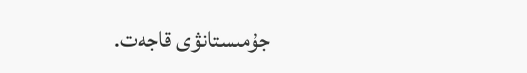جۇمىستانۋى قاجەت.